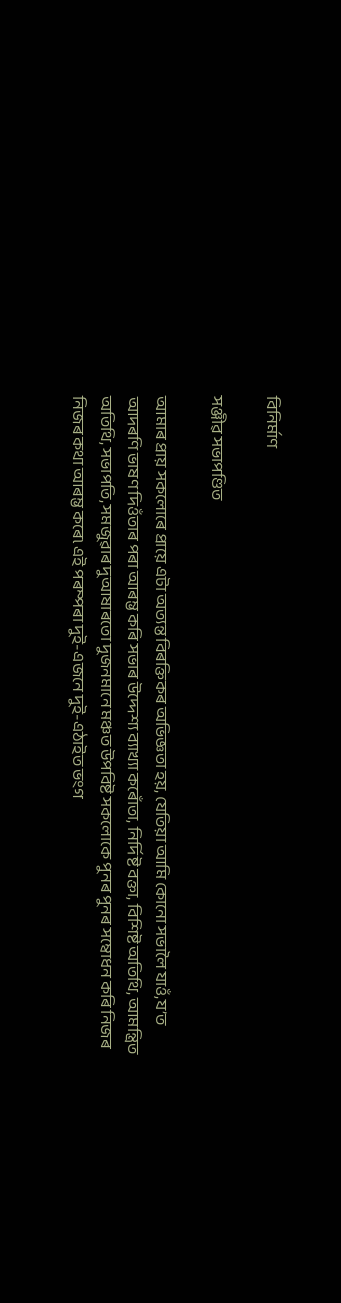বিনিৰ্মাণ

সঞ্জীৱ সভাপণ্ডিত

আমাৰ প্ৰায় সকলোৰে প্ৰায়ে এটা অত্যন্ত বিৰক্তিকৰ অভিজ্ঞতা হয়, যেতিয়া আমি কোনো সভালৈ যাওঁ,য’ত আদৰণি ভাষণ দিওঁতাৰ পৰা আৰম্ভ কৰি সভাৰ উদ্দেশ্য ব্যাখ্যা কৰোঁতা, নিৰ্দিষ্ট বক্তা, বিশিষ্ট অতিথি, আমন্ত্ৰিত অতিথি, সভাপতি, সমজুৱাৰ দুআষাৰতো দুজনমানে মঞ্চত উপবিষ্ট সকলোকে পুনৰ পুনৰ সম্বোধন কৰি নিজৰ নিজৰ কথা আৰম্ভ কৰে৷ এই পৰম্পৰা দুই-এজনে দুই-এঠাইত ভংগ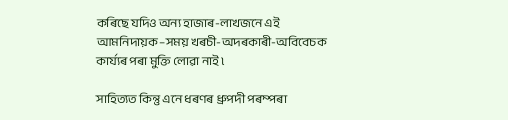কৰিছে যদিও অন্য হাজাৰ-লাখজনে এই আমনিদায়ক–সময় খৰচী-অদৰকাৰী-অবিবেচক কাৰ্য্যৰ পৰা মুক্তি লোৱা নাই ৷

সাহিত্যত কিন্তু এনে ধৰণৰ ধ্ৰুপদী পৰম্পৰা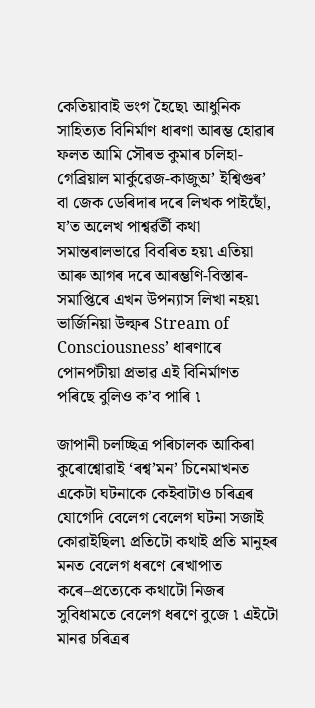কেতিয়াবাই ভংগ হৈছে৷ আধুনিক সাহিত্যত বিনিৰ্মাণ ধাৰণা আৰম্ভ হোৱাৰ ফলত আমি সৌৰভ কুমাৰ চলিহা-গেব্ৰিয়াল মাৰ্কুৱেজ-কাজুঅ’ ইশ্বিগুৰ’ বা জেক ডেৰিদাৰ দৰে লিখক পাইছোঁ, য’ত অলেখ পাশ্বৰ্ৱৰ্তী কথা সমান্তৰালভাৱে বিবৰিত হয়৷ এতিয়া আৰু আগৰ দৰে আৰম্ভণি-বিস্তাৰ-সমাপ্তিৰে এখন উপন্যাস লিখা নহয়৷ ভাৰ্জিনিয়া উল্ফৰ Stream of Consciousness’ ধাৰণাৰে পোনপটীয়া প্ৰভাৱ এই বিনিৰ্মাণত পৰিছে বুলিও ক’ব পাৰি ৷

জাপানী চলচ্ছিত্ৰ পৰিচালক আকিৰা কুৰোশ্বোৱাই ‘ৰশ্ব’মন’ চিনেমাখনত একেটা ঘটনাকে কেইবাটাও চৰিত্ৰৰ যোগেদি বেলেগ বেলেগ ঘটনা সজাই কোৱাইছিল৷ প্ৰতিটো কথাই প্ৰতি মানুহৰ মনত বেলেগ ধৰণে ৰেখাপাত কৰে–প্ৰত্যেকে কথাটো নিজৰ সুবিধামতে বেলেগ ধৰণে বুজে ৷ এইটো মানৱ চৰিত্ৰৰ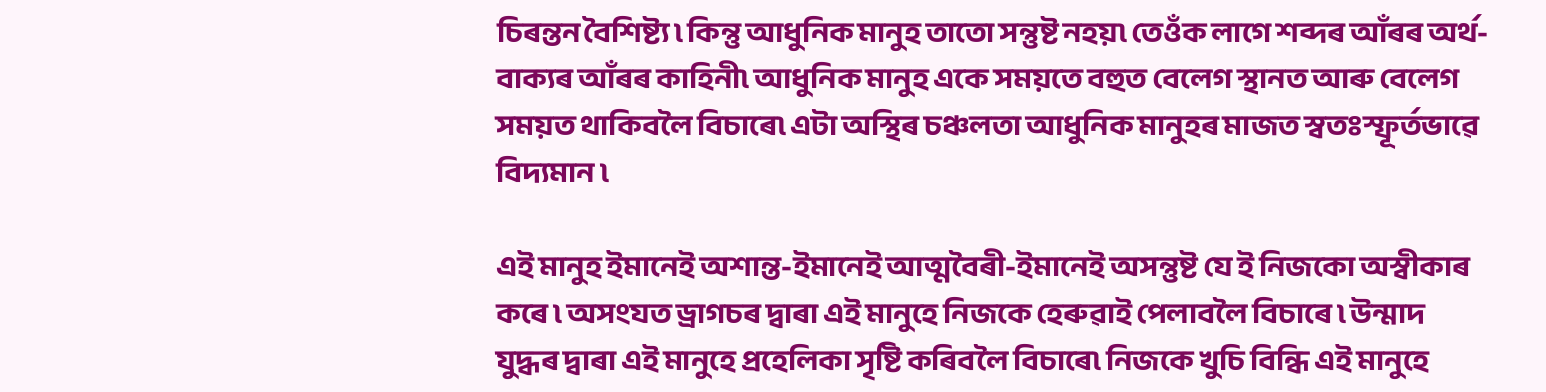চিৰন্তন বৈশিষ্ট্য ৷ কিন্তু আধুনিক মানুহ তাতো সন্তুষ্ট নহয়৷ তেওঁক লাগে শব্দৰ আঁৰৰ অৰ্থ-বাক্যৰ আঁৰৰ কাহিনী৷ আধুনিক মানুহ একে সময়তে বহুত বেলেগ স্থানত আৰু বেলেগ সময়ত থাকিবলৈ বিচাৰে৷ এটা অস্থিৰ চঞ্চলতা আধুনিক মানুহৰ মাজত স্বতঃস্ফূৰ্তভাৱে বিদ্যমান ৷

এই মানুহ ইমানেই অশান্ত-ইমানেই আত্মবৈৰী-ইমানেই অসন্তুষ্ট যে ই নিজকো অস্বীকাৰ কৰে ৷ অসংযত ড্ৰাগচৰ দ্বাৰা এই মানুহে নিজকে হেৰুৱাই পেলাবলৈ বিচাৰে ৷ উন্মাদ যুদ্ধৰ দ্বাৰা এই মানুহে প্ৰহেলিকা সৃষ্টি কৰিবলৈ বিচাৰে৷ নিজকে খুচি বিন্ধি এই মানুহে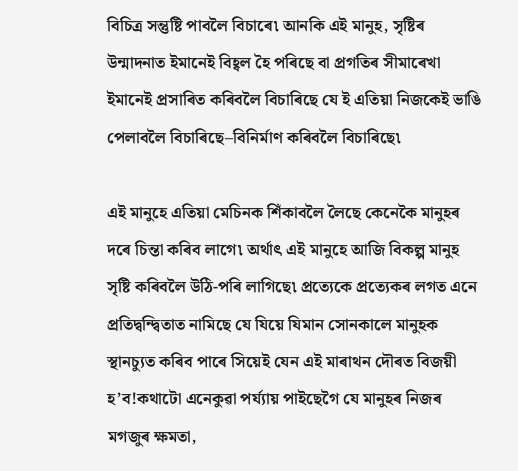বিচিত্ৰ সন্তুষ্টি পাবলৈ বিচাৰে৷ আনকি এই মানুহ, সৃষ্টিৰ উন্মাদনাত ইমানেই বিহ্বল হৈ পৰিছে বা প্ৰগতিৰ সীমাৰেখা ইমানেই প্ৰসাৰিত কৰিবলৈ বিচাৰিছে যে ই এতিয়া নিজকেই ভাঙি পেলাবলৈ বিচাৰিছে–বিনিৰ্মাণ কৰিবলৈ বিচাৰিছে৷

এই মানুহে এতিয়া মেচিনক শিঁকাবলৈ লৈছে কেনেকৈ মানুহৰ দৰে চিন্তা কৰিব লাগে৷ অৰ্থাৎ এই মানুহে আজি বিকল্প মানুহ সৃষ্টি কৰিবলৈ উঠি-পৰি লাগিছে৷ প্ৰত্যেকে প্ৰত্যেকৰ লগত এনে প্ৰতিদ্বন্দ্বিতাত নামিছে যে যিয়ে যিমান সোনকালে মানুহক স্থানচ্যুত কৰিব পাৰে সিয়েই যেন এই মাৰাথন দৌৰত বিজয়ী হ’ব!কথাটো এনেকুৱা পৰ্য্যায় পাইছেগৈ যে মানুহৰ নিজৰ মগজুৰ ক্ষমতা,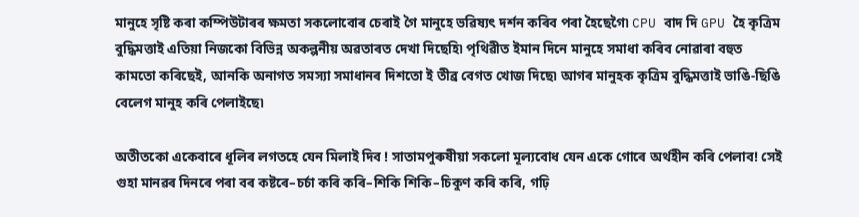মানুহে সৃষ্টি কৰা কম্পিউটাৰৰ ক্ষমতা সকলোবোৰ চেৰাই গৈ মানুহে ভৱিষ্যৎ দৰ্শন কৰিব পৰা হৈছেগৈ৷ CPU বাদ দি GPU হৈ কৃত্ৰিম বুদ্ধিমত্তাই এতিয়া নিজকো বিভিন্ন অকল্পনীয় অৱতাৰত দেখা দিছেহি৷ পৃথিৱীত ইমান দিনে মানুহে সমাধা কৰিব নোৱাৰা বহুত কামতো কৰিছেই, আনকি অনাগত সমস্যা সমাধানৰ দিশতো ই তীব্ৰ বেগত খোজ দিছে৷ আগৰ মানুহক কৃত্ৰিম বুদ্ধিমত্তাই ভাঙি-ছিঙি বেলেগ মানুহ কৰি পেলাইছে৷

অতীতকো একেবাৰে ধূলিৰ লগতহে যেন মিলাই দিব ! সাতামপুৰুষীয়া সকলো মূল্যবোধ যেন একে গোৰে অৰ্থহীন কৰি পেলাব! সেই গুহা মানৱৰ দিনৰে পৰা বৰ কষ্টৰে–চৰ্চা কৰি কৰি–শিকি শিকি–চিকুণ কৰি কৰি, গঢ়ি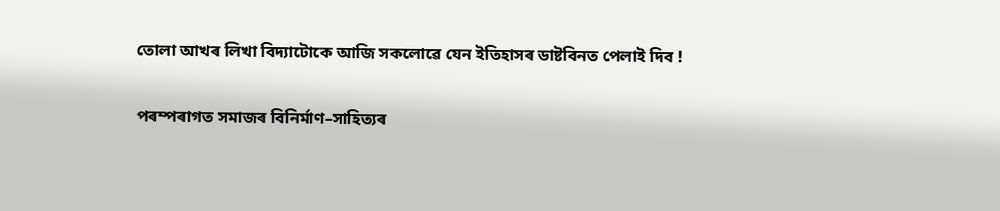তোলা আখৰ লিখা বিদ্যাটোকে আজি সকলোৱে যেন ইতিহাসৰ ডাষ্টবিনত পেলাই দিব !

পৰম্পৰাগত সমাজৰ বিনিৰ্মাণ–সাহিত্যৰ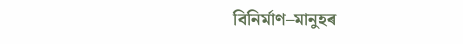বিনিৰ্মাণ–মানুহৰ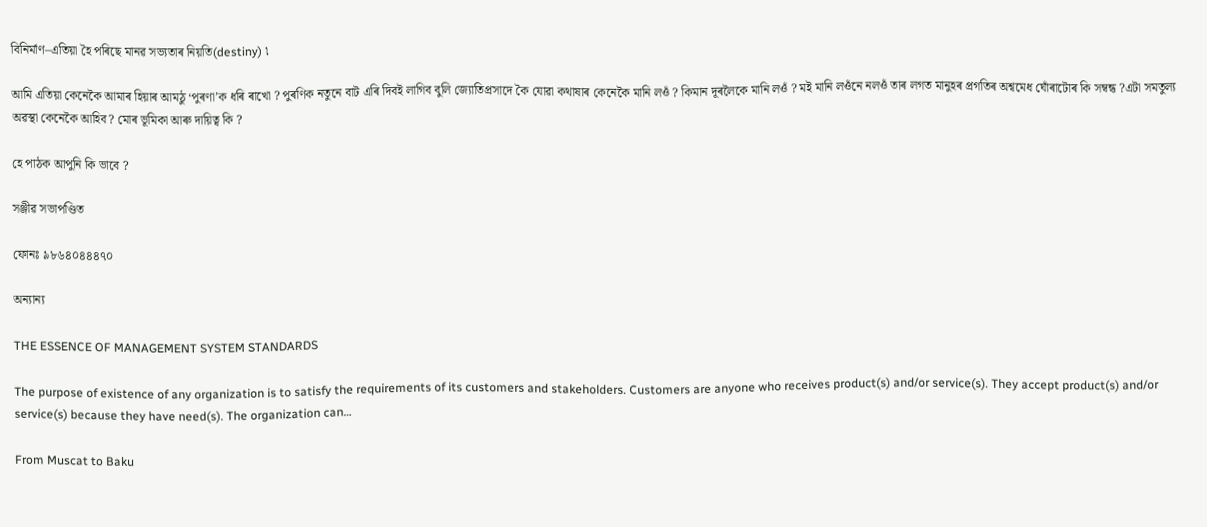বিনিৰ্মাণ–এতিয়া হৈ পৰিছে মানৱ সভ্যতাৰ নিয়তি(destiny) ৷

আমি এতিয়া কেনেকৈ আমাৰ হিয়াৰ আমঠু ‘পুৰণা’ক ধৰি ৰাখো ? পুৰণিক নতুনে বাট এৰি দিবই লাগিব বুলি জ্যোতিপ্ৰসাদে কৈ যোৱা কথাষাৰ কেনেকৈ মানি লওঁ ? কিমান দূৰলৈকে মানি লওঁ ? মই মানি লওঁনে নলওঁ তাৰ লগত মানুহৰ প্ৰগতিৰ অশ্বমেধ ঘোঁৰাটোৰ কি সম্বন্ধ ?এটা সমতুল্য অৱস্থা কেনেকৈ আহিব? মোৰ ভূমিকা আৰু দায়িত্ব কি ?

হে পাঠক আপুনি কি ভাবে ?

সঞ্জীৱ সভাপণ্ডিত

ফোনঃ ৯৮৬৪০৪৪৪৭০

অন্যান্য

THE ESSENCE OF MANAGEMENT SYSTEM STANDARDS

The purpose of existence of any organization is to satisfy the requirements of its customers and stakeholders. Customers are anyone who receives product(s) and/or service(s). They accept product(s) and/or service(s) because they have need(s). The organization can…

From Muscat to Baku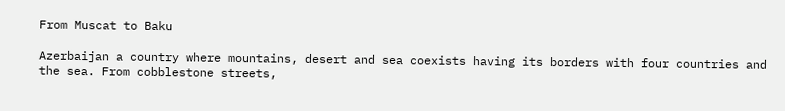From Muscat to Baku

Azerbaijan a country where mountains, desert and sea coexists having its borders with four countries and the sea. From cobblestone streets,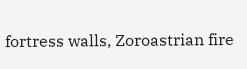fortress walls, Zoroastrian fire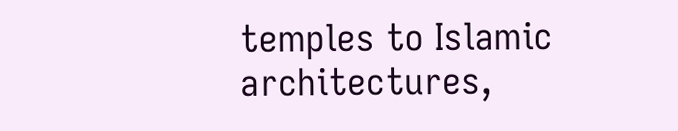temples to Islamic architectures,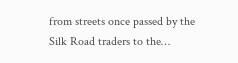from streets once passed by the Silk Road traders to the…